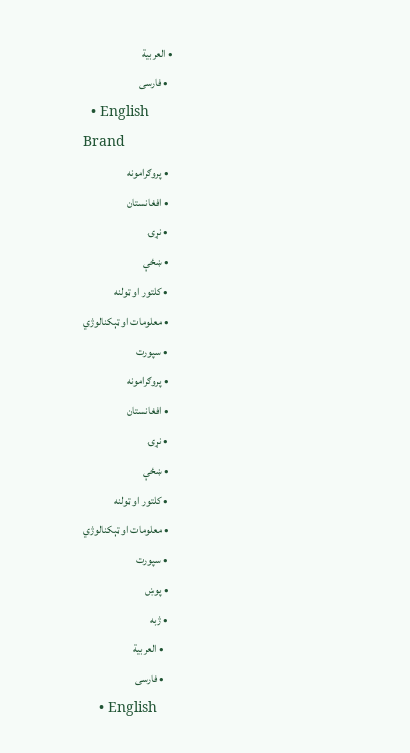• العربية
  • فارسی
  • English
Brand
  • پروګرامونه
  • افغانستان
  • نړۍ
  • ښځې
  • کلتور او ټولنه
  • معلومات او ټېکنالوژي
  • سپورت
  • پروګرامونه
  • افغانستان
  • نړۍ
  • ښځې
  • کلتور او ټولنه
  • معلومات او ټېکنالوژي
  • سپورت
  • پوښ
  • ژبه
    • العربية
    • فارسی
    • English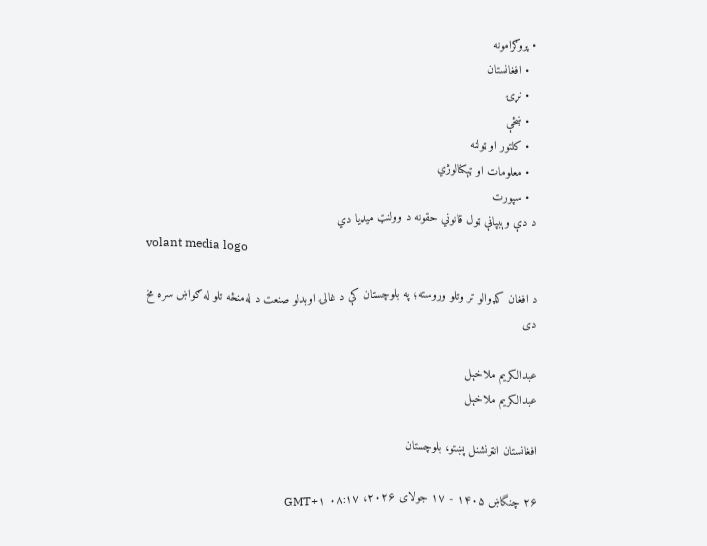• پروګرامونه
  • افغانستان
  • نړۍ
  • ښځې
  • کلتور او ټولنه
  • معلومات او ټېکنالوژي
  • سپورت
د دې وېبپاڼې ټول قانوني حقونه د وولنټ میډیا دي
volant media logo

د افغان کډوالو تر وتلو وروسته؛ په بلوچستان کې د غالۍ اوبدلو صنعت د له‌منځه تلو له ګواښ سره مخ دی

عبدالکریم ملاخېل
عبدالکریم ملاخېل

افغانستان انټرنشنل پښتو، بلوچستان

۲۶ چنگاښ ۱۴۰۵ - ۱۷ جولای ۲۰۲۶، ۰۸:۱۷ GMT+۱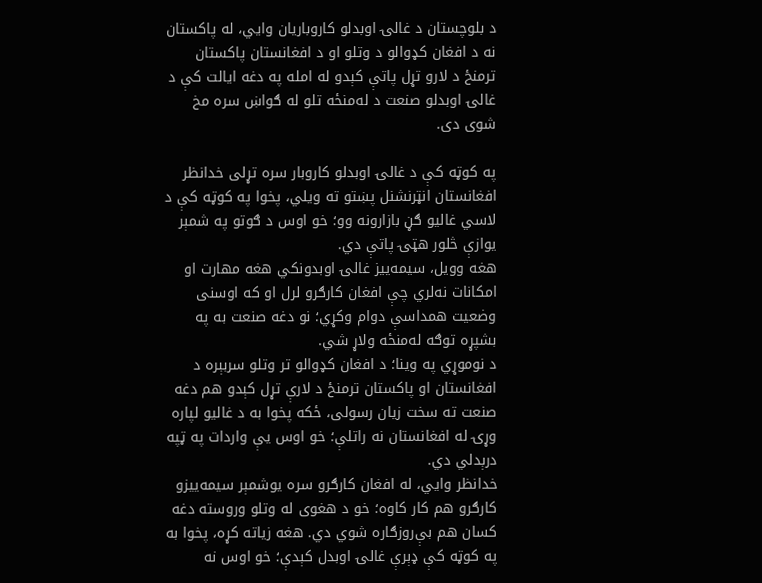د بلوچستان د غالۍ اوبدلو کاروباریان وایي، له پاکستان نه د افغان کډوالو د وتلو او د افغانستان پاکستان ترمنځ د لارو تړل پاتې کېدو له امله په دغه ایالت کې د غالۍ اوبدلو صنعت د له‌منځه تلو له ګواښ سره مخ شوی دی.

په کوټه کې د غالۍ اوبدلو کاروبار سره تړلی خدانظر افغانستان انټرنشنل پښتو ته ویلي، پخوا په کوټه کې د لاسي غالیو ګڼ بازارونه وو؛ خو اوس د ګوتو په شمېر یوازې څلور هټۍ پاتې دي.
هغه وویل، سیمه‌ییز غالۍ اوبدونکي هغه مهارت او امکانات نه‌لري چې افغان کارګرو لرل او که اوسنی وضعیت همداسې دوام وکړي؛ نو دغه صنعت به په بشپړه توګه له‌منځه ولاړ شي.
د نوموړي په وینا؛ د افغان کډوالو تر وتلو سربېره د افغانستان او پاکستان ترمنځ د لارې تړل کېدو هم دغه صنعت ته سخت زیان رسولی، ځکه پخوا به د غالیو لپاره وړۍ له افغانستان نه راتلې؛ خو اوس یې واردات په ټپه درېدلي دي.
خدانظر وایي، له افغان کارګرو سره یوشمېر سیمه‌ییزو کارګرو هم کار کاوه؛ خو د هغوی له وتلو وروسته دغه کسان هم بې‌روزګاره شوي دي. هغه زیاته کړه، پخوا به په کوټه کې ډېرې غالۍ اوبدل کېدې؛ خو اوس نه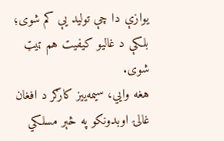یوازې دا چې تولید یې کم شوی؛ بلکې د غالیو کیفیت هم ټیټ شوی.
هغه وایي، سیمه‌ییز کارګر د افغان غالۍ اوبدونکو په څېر مسلکي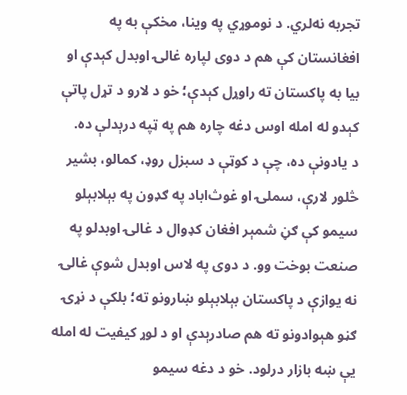تجربه نه‌لري. د نوموړي په وینا، مخکې به په افغانستان کې هم د دوی لپاره غالۍ اوبدل کېدې او بیا به پاکستان ته راوړل کېدې؛ خو د لارو د تړل پاتې کېدو له امله اوس دغه چاره هم په ټپه درېدلې ده.
د یادونې ده، چې د کوټې د سبزل روډ، کمالو، بشیر څلور لارې، سملۍ او غوث‌اباد په ګډون په بېلابېلو سیمو کې ګڼ شمېر افغان کډوال د غالۍ اوبدلو په صنعت بوخت وو. د دوی په لاس اوبدل شوې غالۍ نه یوازې د پاکستان بېلابېلو ښارونو ته؛ بلکې د نړۍ ګڼو هېوادونو ته هم صادرېدې او د لوړ کیفیت له امله یې ښه بازار درلود. خو د دغه سیمو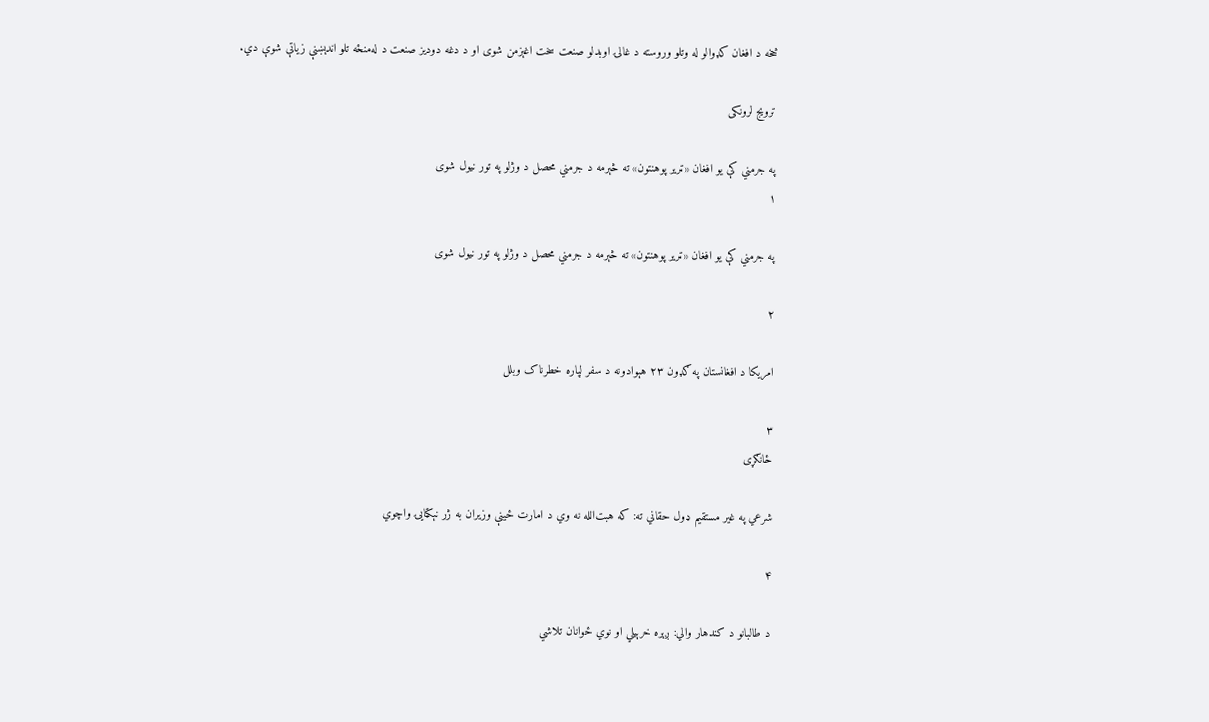څخه د افغان کډوالو له وتلو وروسته د غالۍ اوبدلو صنعت سخت اغېزمن شوی او د دغه دودیز صنعت د له‌منځه تلو اندېښنې زیاتې شوې دي.

ترویج لرونکی

په جرمني کې یو افغان «ټریر پوهنتون» ته څېرمه د جرمني محصل د وژلو په تور نیول شوی
۱

په جرمني کې یو افغان «ټریر پوهنتون» ته څېرمه د جرمني محصل د وژلو په تور نیول شوی

۲

امریکا د افغانستان په ګډون ۲۳ هېوادونه د سفر لپاره خطرناک وبلل

۳
ځانګړی

شرعي په غیر مستقیم ډول حقاني ته: که هبت‌الله نه وي د امارت ځینې وزیران به ژر نېکټایۍ واچوي

۴

د طالبانو د کندهار والي: ږېره خرېيلي او نوي ځوانان تلاشي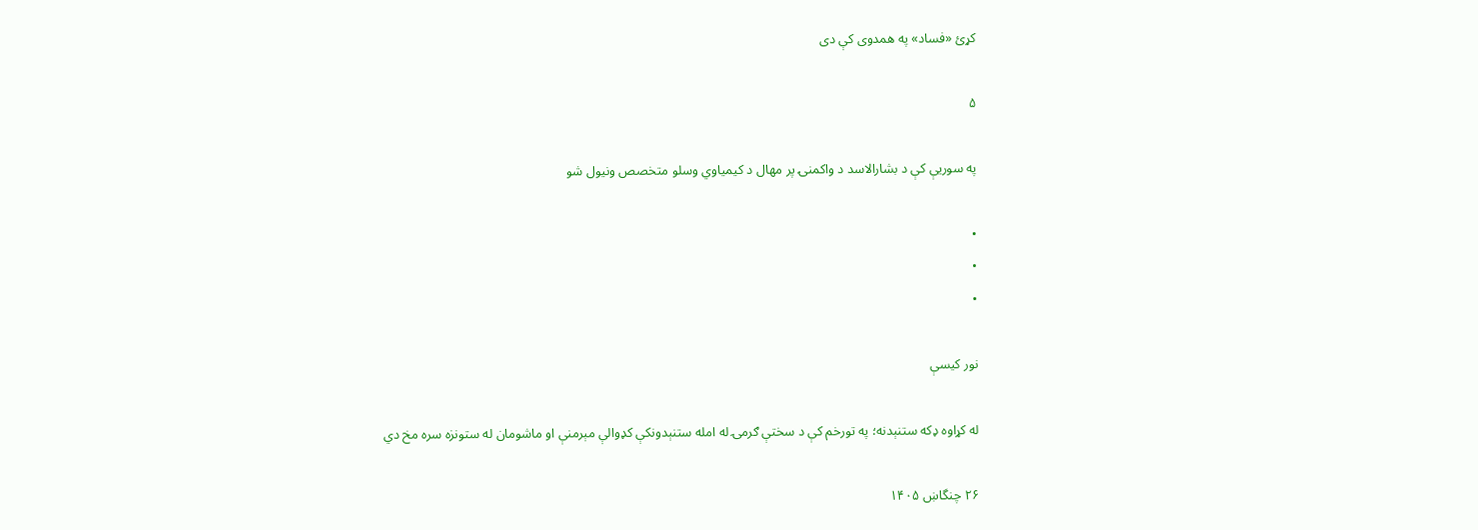کړئ «فساد» په همدوی کې دی

۵

په سوریې کې د بشارالاسد د واکمنۍ پر مهال د کیمیاوي وسلو متخصص ونیول شو

•
•
•

نور کیسې

له کړاوه ډکه ستنېدنه؛ په تورخم کې د سختې ګرمۍ له امله ستنېدونکې کډوالې مېرمنې او ماشومان له ستونزه سره مخ دي

۲۶ چنگاښ ۱۴۰۵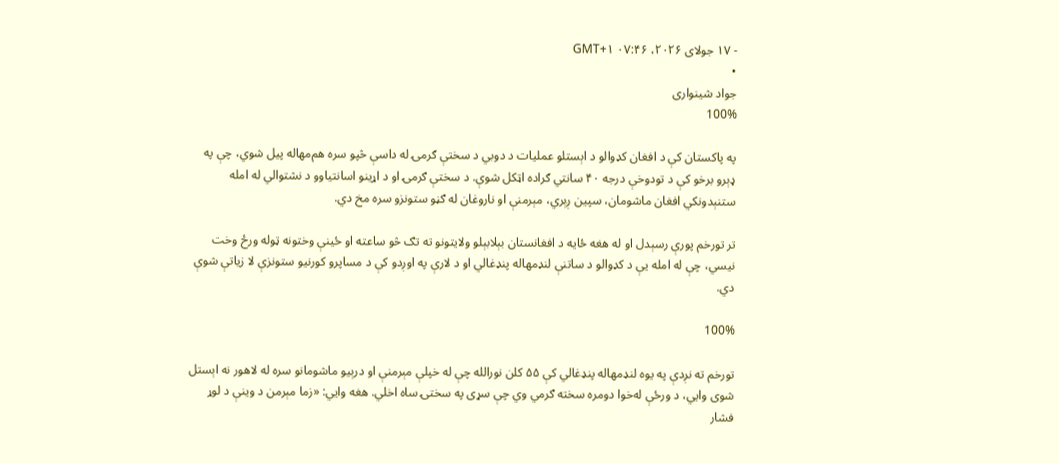- ۱۷ جولای ۲۰۲۶، ۰۷:۴۶ GMT+۱
•
جواد شينواری
100%

په پاکستان کې د افغان کډوالو د اېستلو عملیات د دوبي د سختې ګرمۍ له داسې څپو سره هم‌مهاله پیل شوي، چې په ډېرو برخو کې د تودوخې درجه ۴۰ سانتي ګراده اټکل شوې. د سختې ګرمۍ او د اړینو اسانتیاوو د نشتوالي له امله ستنېدونکي افغان ماشومان، سپین ږېري، مېرمنې او ناروغان له ګڼو ستونزو سره مخ دي.

تر تورخم پورې رسېدل او له هغه ځایه د افغانستان بېلابېلو ولایتونو ته تګ څو ساعته او ځینې وختونه ټوله ورځ وخت نیسي، چې له امله یې د کډوالو د ساتنې لنډمهاله پنډغالي او د لارې په اوږدو کې د مساپرو کورنیو ستونزې لا زیاتې شوې دي.

100%

تورخم ته نږدې په یوه لنډمهاله پنډغالي کې ۵۵ کلن نورالله چې له خپلې مېرمنې او درېیو ماشومانو سره له لاهور نه اېستل شوی وایي، د ورځې له‌خوا دومره سخته ګرمي وي چې سړی په سختۍ ساه اخلي. هغه وایي: «زما مېرمن د وینې د لوړ فشار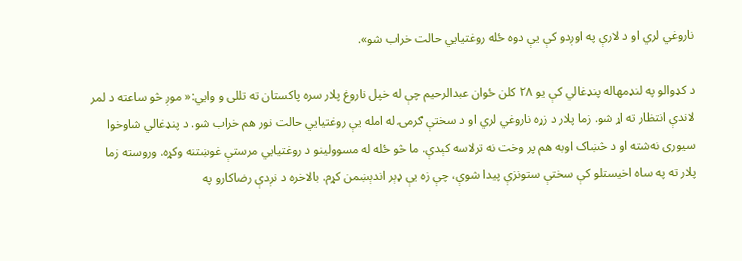ناروغي لري او د لارې په اوږدو کې یې دوه ځله روغتیايي حالت خراب شو».

د کډوالو په لنډمهاله پنډغالي کې یو ۲۸ کلن ځوان عبدالرحیم چې له خپل ناروغ پلار سره پاکستان ته تللی و وایي:« موږ څو ساعته د لمر لاندې انتظار ته اړ شو. زما پلار د زړه ناروغي لري او د سختې ګرمۍ له امله یې روغتیايي حالت نور هم خراب شو. د پنډغالي شاوخوا سیوری نه‌شته او د څښاک اوبه هم پر وخت نه ترلاسه کېدې. ما څو ځله له مسوولینو د روغتیایي مرستې غوښتنه وکړه. وروسته زما پلار ته په ساه اخیستلو کې سختې ستونزې پیدا شوې، چې زه یې ډېر اندېښمن کړم. بالاخره د نږدې رضاکارو په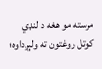مرسته مو هغه د لنډي کوتل روغتون ته ولېږداوه؛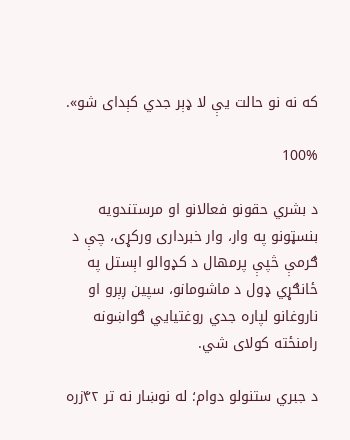که نه نو حالت یې لا ډېر جدي کېدای شو».

100%

د بشري حقونو فعالانو او مرستندویه بنسټونو په وار، وار خبرداری ورکړی، چې د ګرمې څپې پرمهال د کډوالو اېستل په ځانګړي ډول د ماشومانو، سپین ږېرو او ناروغانو لپاره جدي روغتیايي ګواښونه رامنځته کولای شي.

د جبري ستنولو دوام؛ له نوښار نه تر ۴۲زره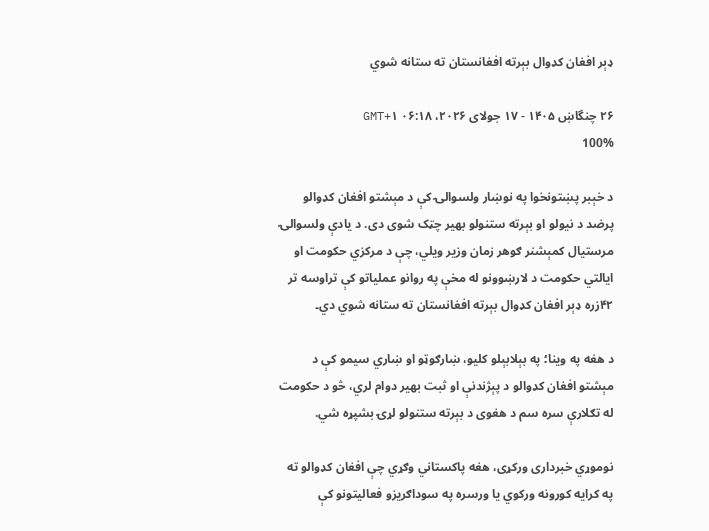ډېر افغان کډوال بېرته افغانستان ته ستانه شوي

۲۶ چنگاښ ۱۴۰۵ - ۱۷ جولای ۲۰۲۶، ۰۶:۱۸ GMT+۱
100%

د خېبر پښتونخوا په نوښار ولسوالۍ کې د مېشتو افغان کډوالو پرضد د نیولو او بېرته ستنولو بهیر چټک شوی دی. د یادې ولسوالۍ مرستیال کمېشنر ګوهر زمان وزیر ویلي، چې د مرکزي حکومت او ایالتي حکومت د لارښوونو له مخې په روانو عملیاتو کې تراوسه تر ۴۲زره ډېر افغان کډوال بېرته افغانستان ته ستانه شوي دي۔

د هغه په وینا؛ په بېلابېلو کلیو، ښارګوټو او ښاري سیمو کې د مېشتو افغان کډوالو د پېژندنې او ثبت بهیر دوام لري، څو د حکومت له تګلارې سره سم د هغوی د بېرته ستنولو لړۍ بشپړه شي.

نوموړي خبرداری ورکړی، هغه پاکستاني وګړي چې افغان کډوالو ته په کرایه کورونه ورکوي یا ورسره په سوداګریزو فعالیتونو کې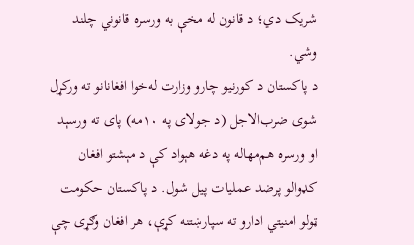شریک دي؛ د قانون له مخې به ورسره قانوني چلند وشي.
د پاکستان د کورنیو چارو وزارت له‌خوا افغانانو ته ورکړل شوی ضرب‌الاجل (د جولای په ۱۰مه) پای ته ورسېد او ورسره هم‌مهاله په دغه هېواد کې د مېشتو افغان کډوالو پرضد عملیات پیل شول. د پاکستان حکومت ټولو امنیتي ادارو ته سپارښتنه کړې، هر افغان وګړی چې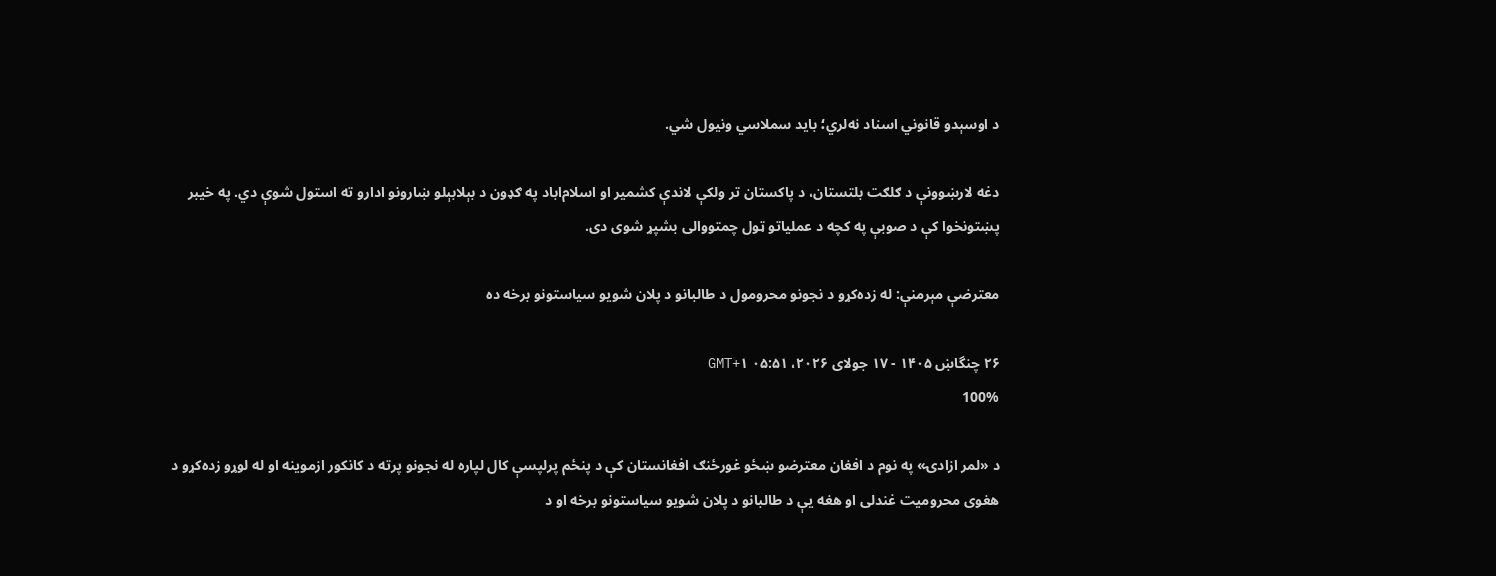د اوسېدو قانوني اسناد نه‌لري؛ باید سملاسي ونیول شي.

دغه لارښوونې د ګلګت بلتستان، د پاکستان تر ولکې لاندې کشمیر او اسلام‌اباد په ګډون د بېلابېلو ښارونو ادارو ته استول شوې دي. په خیبر پښتونخوا کې د صوبې په کچه د عملیاتو ټول چمتووالی بشپړ شوی دی.

معترضې مېرمنې: له زده‌کړو د نجونو محرومول د طالبانو د پلان شويو سیاستونو برخه ده

۲۶ چنگاښ ۱۴۰۵ - ۱۷ جولای ۲۰۲۶، ۰۵:۵۱ GMT+۱
100%

د «لمر ازادۍ» په نوم د افغان معترضو ښځو غورځنګ افغانستان کې د پنځم پرلپسې کال لپاره له نجونو پرته د کانکور ازموینه او له لوړو زده‌کړو د هغوی محرومیت غندلی او هغه یې د طالبانو د پلان شویو سیاستونو برخه او د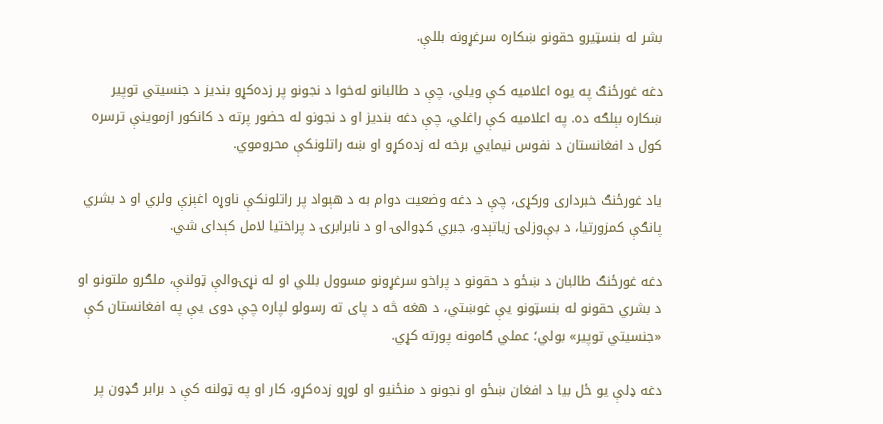بشر له بنسټیرو حقونو ښکاره سرغړونه بللې.

دغه غورځنګ په یوه اعلامیه کې ویلي، چې د طالبانو له‌خوا د نجونو پر زده‌کړو بندیز د جنسیتي توپیر ښکاره بېلګه ده. په اعلامیه کې راغلي، چې دغه بندیز او د نجونو له حضور پرته د کانکور ازموینې ترسره کول د افغانستان د نفوس نیمایي برخه له زده‌کړو او ښه راتلونکې محروموي.

یاد غورځنګ خبرداری ورکړی، چې د دغه وضعیت دوام به د هېواد پر راتلونکې ناوړه اغېزې ولري او د بشري پانګې کمزورتیا، د بې‌وزلۍ زیاتېدو، جبري کډوالۍ او د نابرابرۍ د پراختیا لامل کېدای شي.

دغه غورځنګ طالبان د ښځو د حقونو د پراخو سرغړونو مسوول بللي او له نړۍوالې ټولنې، ملګرو ملتونو او د بشري حقونو له بنسټونو یې غوښتي، د هغه څه د پای ته رسولو لپاره چې دوی یې په افغانستان کې «جنسیتي توپیر» بولي؛ عملي ګامونه پورته کړي.

دغه ډلې یو ځل بیا د افغان ښځو او نجونو د منځنیو او لوړو زده‌کړو، کار او په ټولنه کې د برابر ګډون پر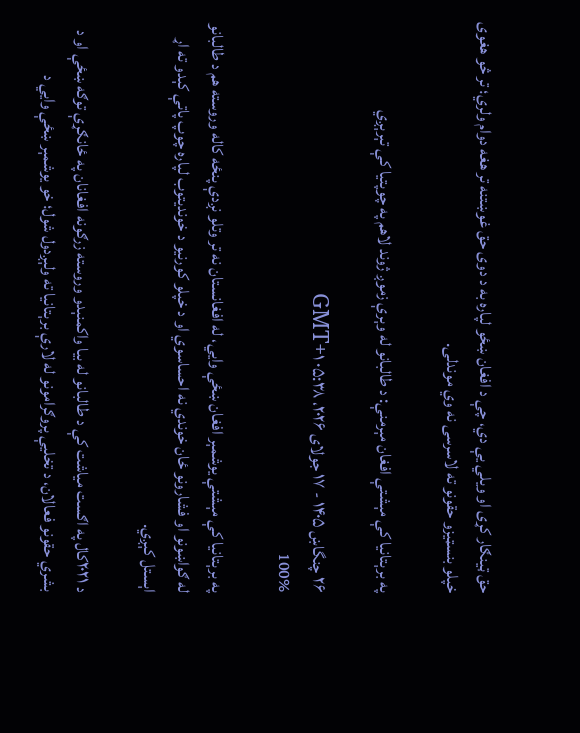حق ټینګار کړی او ویلي یې دي، چې د افغان ښځو لپاره به د دوی حق غوښتنه تر هغه دوام ولري؛ تر څو هغوی خپلو بنسټیزو حقونو ته لاسرسی نه وي موندلی.

په برېتانیا کې مېشتې افغان مېرمنې: د طالبانو له وېرې زموږ ژوند لاهم په چوپتیا کې تېرېږي

۲۶ چنگاښ ۱۴۰۵ - ۱۷ جولای ۲۰۲۶، ۰۵:۳۸ GMT+۱
100%

په برېتانیا کې مېشتې یوشمېر افغان ښځې وایي، له افغانستان نه تر وتلو نږدې پنځه کاله وروسته هم د طالبانو له ګواښونو او فشارونو ځان خوندي نه احساسوي او د خپلو کورنیو د خوندیتوب لپاره چوپ پاتې کېدو ته اړ اېستل کېږي.

د ۲۰۲۱کال په اګست میاشت کې د طالبانو له بیا واکمنېدو وروسته زرګونه افغانان په ځانګړې توګه ښځې او د بشري حقونو فعالان، د تخلیې پروګرامونو له لارې برېتانیا ته ولېږدول شول؛ خو یوشمېر ښځې وایي د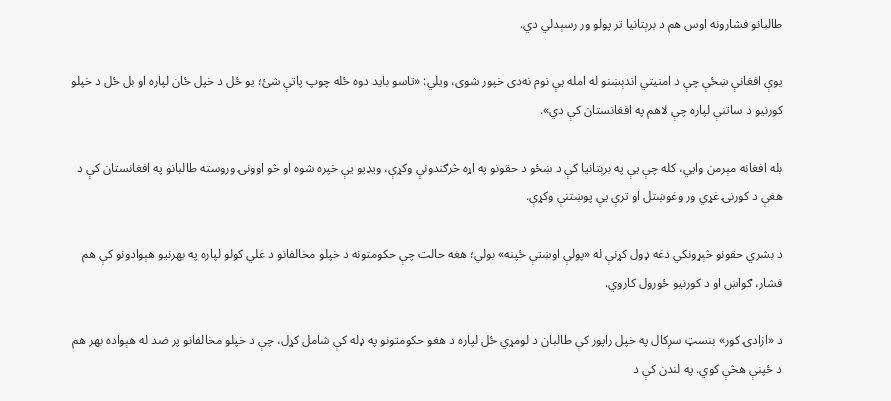طالبانو فشارونه اوس هم د برېتانیا تر پولو ور رسېدلي دي.

یوې افغانې ښځې چې د امنیتي اندېښنو له امله یې نوم نه‌دی خپور شوی، ویلي: «تاسو باید دوه ځله چوپ پاتې شئ؛ یو ځل د خپل ځان لپاره او بل ځل د خپلو کورنیو د ساتنې لپاره چې لاهم په افغانستان کې دي».

بله افغانه مېرمن وایي، کله چې یې په برېتانیا کې د ښځو د حقونو په اړه څرګندونې وکړې، ویډیو یې خپره شوه او څو اوونۍ وروسته طالبانو په افغانستان کې د هغې د کورنۍ غړي ور وغوښتل او ترې یې پوښتنې وکړې.

د بشري حقونو څېړونکي دغه ډول کړنې له «پولې اوښتې ځپنه» بولي؛ هغه حالت چې حکومتونه د خپلو مخالفانو د غلي کولو لپاره په بهرنیو هېوادونو کې هم فشار، ګواښ او د کورنیو ځورول کاروي.

د «ازادۍ کور» بنسټ سږکال په خپل راپور کې طالبان د لومړي ځل لپاره د هغو حکومتونو په ډله کې شامل کړل، چې د خپلو مخالفانو پر ضد له هېواده بهر هم د ځپنې هڅې کوي. په لندن کې د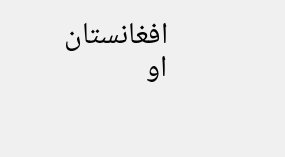افغانستان او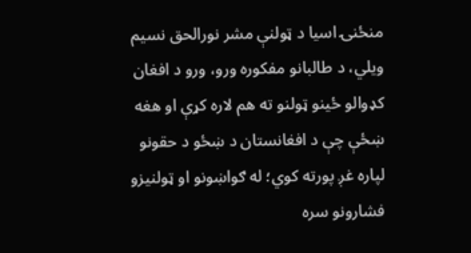منځنۍ اسیا د ټولنې مشر نورالحق نسیم ویلي، د طالبانو مفکوره ورو، ورو د افغان کډوالو ځینو ټولنو ته هم لاره کړې او هغه ښځې چې د افغانستان د ښځو د حقونو لپاره غږ پورته کوي؛ له ګواښونو او ټولنیزو فشارونو سره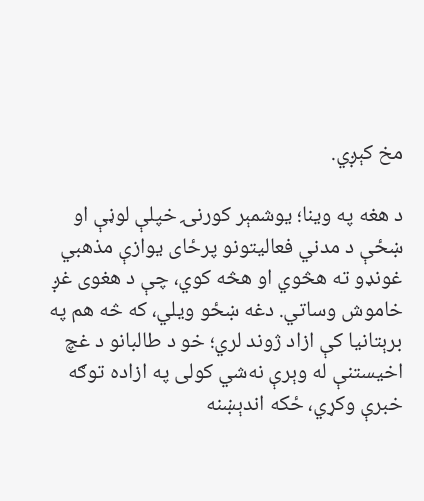مخ کېږي.

د هغه په وینا؛ یوشمېر کورنۍ خپلې لوڼې او ښځې د مدني فعالیتونو پرځای یوازې مذهبي غونډو ته هڅوي او هڅه کوي، چې د هغوی غږ خاموش وساتي. دغه ښځو ویلي، که څه هم په برېتانیا کې ازاد ژوند لري؛ خو د طالبانو د غچ اخیستنې له وېرې نه‌شي کولی په ازاده توګه خبرې وکړي، ځکه اندېښنه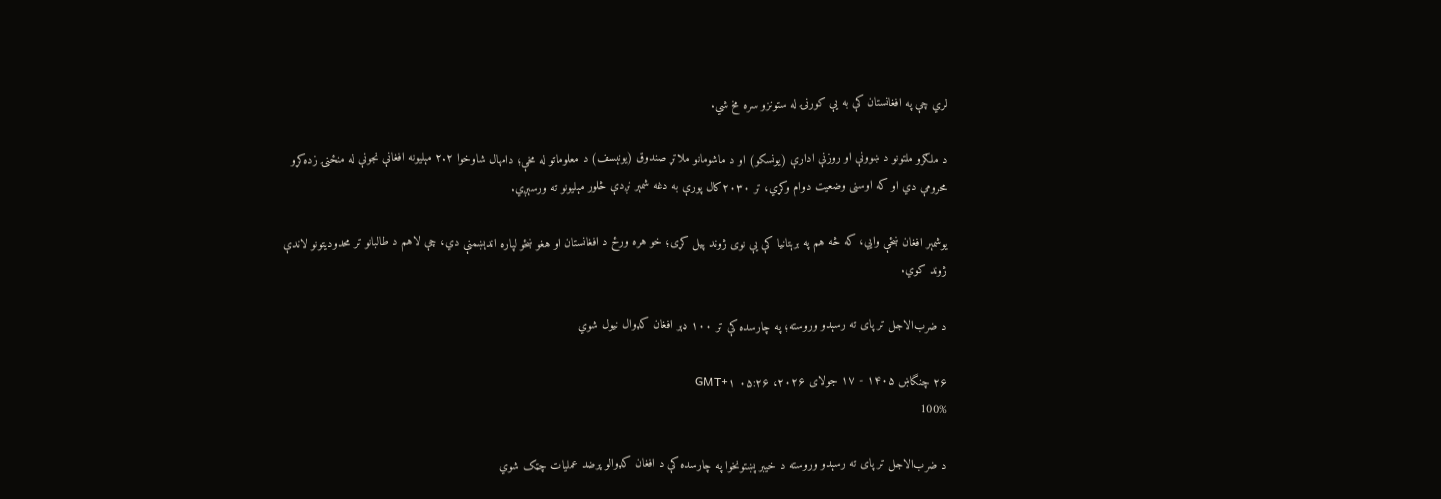لري چې په افغانستان کې به یې کورنۍ له ستونزو سره مخ شي.

د ملګرو ملتونو د ښوونې او روزنې ادارې (یونسکو) او د ماشومانو ملاتړ صندوق (یونېسف) د معلوماتو له مخې؛ دامهال شاوخوا ۲.۲ مېلیونه افغانې نجونې له منځنۍ زده‌کړو محرومې دي او که اوسنی وضعیت دوام وکړي، تر ۲۰۳۰کال پورې به دغه شمېر نږدې څلور مېلیونو ته ورسېږي.

یوشمېر افغان ښځې وایي، که څه هم په برېتانیا کې یې نوی ژوند پیل کړی؛ خو هره ورځ د افغانستان او هغو ښځو لپاره اندېښمنې دي، چې لاهم د طالبانو تر محدودیتونو لاندې ژوند کوي.

د ضرب‌الاجل تر پای ته رسېدو وروسته؛ په چارسده کې تر ۱۰۰ ډېر افغان کډوال نیول شوي

۲۶ چنگاښ ۱۴۰۵ - ۱۷ جولای ۲۰۲۶، ۰۵:۲۶ GMT+۱
100%

د ضرب‌الاجل تر پای ته رسېدو وروسته د خیبر پښتونخوا په چارسده کې د افغان کډوالو پرضد عملیات چټک شوي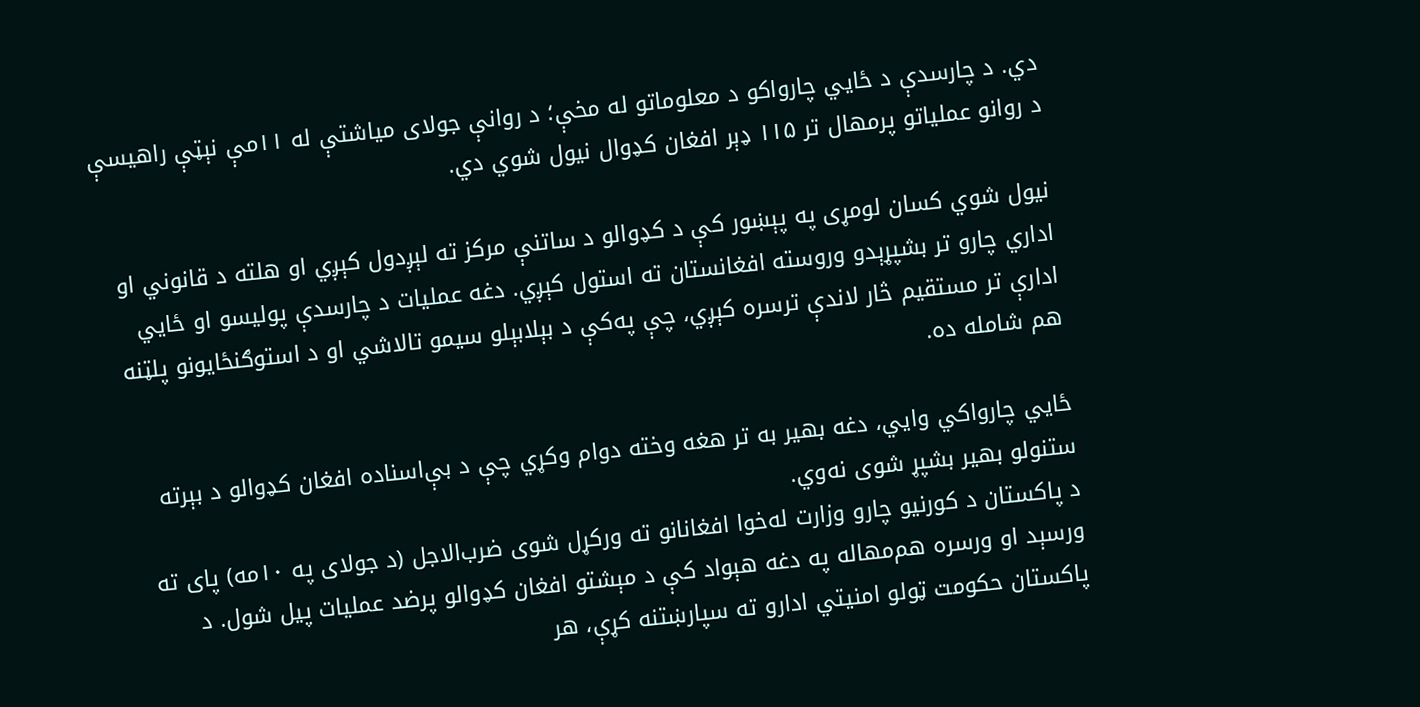دي. د چارسدې د ځایي چارواکو د معلوماتو له مخې؛ د روانې جولای میاشتې له ۱۱مې نېټې راهیسې د روانو عملیاتو پرمهال تر ۱۱۵ ډېر افغان کډوال نیول شوي دي.

نیول شوي کسان لومړی په پېښور کې د کډوالو د ساتنې مرکز ته لېږدول کېږي او هلته د قانوني او اداري چارو تر بشپړېدو وروسته افغانستان ته استول کېږي. دغه عملیات د چارسدې پولیسو او ځایي ادارې تر مستقیم څار لاندې ترسره کېږي، چې په‌کې د بېلابېلو سیمو تالاشي او د استوګنځایونو پلټنه هم شامله ده.

ځایي چارواکي وایي، دغه بهیر به تر هغه وخته دوام وکړي چې د بې‌اسناده افغان کډوالو د بېرته ستنولو بهیر بشپړ شوی نه‌وي.
د پاکستان د کورنیو چارو وزارت له‌خوا افغانانو ته ورکړل شوی ضرب‌الاجل (د جولای په ۱۰مه) پای ته ورسېد او ورسره هم‌مهاله په دغه هېواد کې د مېشتو افغان کډوالو پرضد عملیات پیل شول. د پاکستان حکومت ټولو امنیتي ادارو ته سپارښتنه کړې، هر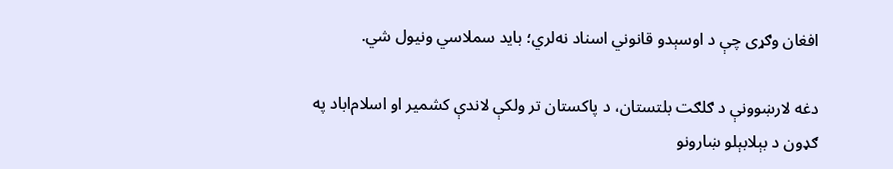افغان وګړی چې د اوسېدو قانوني اسناد نه‌لري؛ باید سملاسي ونیول شي.

دغه لارښوونې د ګلګت بلتستان، د پاکستان تر ولکې لاندې کشمیر او اسلام‌اباد په ګډون د بېلابېلو ښارونو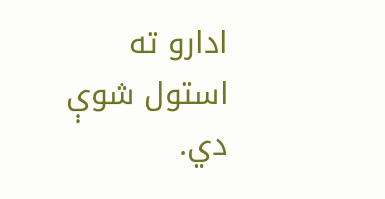ادارو ته استول شوې دي.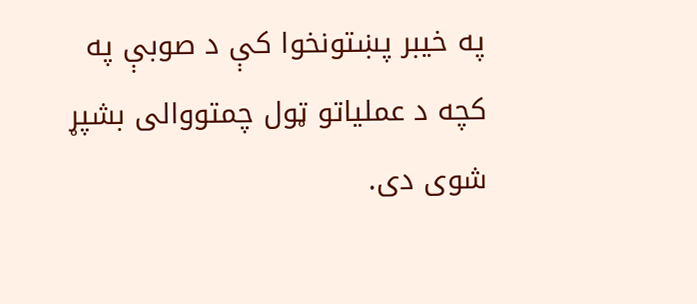په خیبر پښتونخوا کې د صوبې په کچه د عملیاتو ټول چمتووالی بشپړ شوی دی.